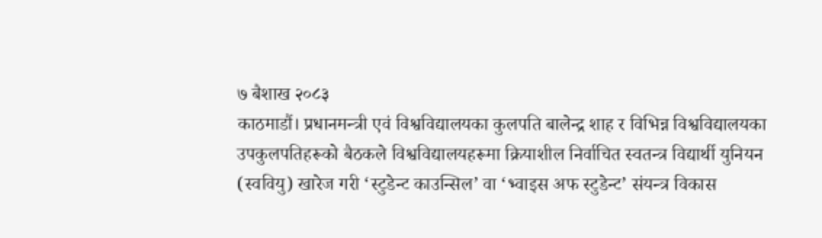७ बैशाख २०८३
काठमाडौं। प्रधानमन्त्री एवं विश्वविद्यालयका कुलपति बालेन्द्र शाह र विभिन्न विश्वविद्यालयका उपकुलपतिहरूको बैठकले विश्वविद्यालयहरूमा क्रियाशील निर्वाचित स्वतन्त्र विद्यार्थी युनियन (स्ववियु) खारेज गरी ‘स्टुडेन्ट काउन्सिल’ वा ‘भ्वाइस अफ स्टुडेन्ट’ संयन्त्र विकास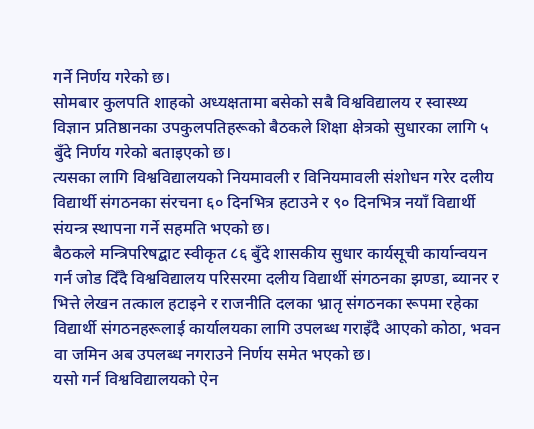गर्ने निर्णय गरेको छ।
सोमबार कुलपति शाहको अध्यक्षतामा बसेको सबै विश्वविद्यालय र स्वास्थ्य विज्ञान प्रतिष्ठानका उपकुलपतिहरूको बैठकले शिक्षा क्षेत्रको सुधारका लागि ५ बुँदे निर्णय गरेको बताइएको छ।
त्यसका लागि विश्वविद्यालयको नियमावली र विनियमावली संशोधन गरेर दलीय विद्यार्थी संगठनका संरचना ६० दिनभित्र हटाउने र ९० दिनभित्र नयाँ विद्यार्थी संयन्त्र स्थापना गर्ने सहमति भएको छ।
बैठकले मन्त्रिपरिषद्बाट स्वीकृत ८६ बुँदे शासकीय सुधार कार्यसूची कार्यान्वयन गर्न जोड दिँदै विश्वविद्यालय परिसरमा दलीय विद्यार्थी संगठनका झण्डा, ब्यानर र भित्ते लेखन तत्काल हटाइने र राजनीति दलका भ्रातृ संगठनका रूपमा रहेका विद्यार्थी संगठनहरूलाई कार्यालयका लागि उपलब्ध गराइँदै आएको कोठा, भवन वा जमिन अब उपलब्ध नगराउने निर्णय समेत भएको छ।
यसो गर्न विश्वविद्यालयको ऐन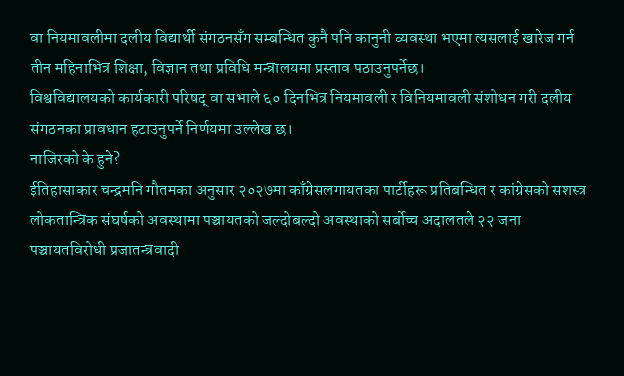वा नियमावलीमा दलीय विद्यार्थी संगठनसँग सम्बन्धित कुनै पनि कानुनी व्यवस्था भएमा त्यसलाई खारेज गर्न तीन महिनाभित्र शिक्षा, विज्ञान तथा प्रविधि मन्त्रालयमा प्रस्ताव पठाउनुपर्नेछ।
विश्वविद्यालयको कार्यकारी परिषद् वा सभाले ६० दिनभित्र नियमावली र विनियमावली संशोधन गरी दलीय संगठनका प्रावधान हटाउनुपर्ने निर्णयमा उल्लेख छ।
नाजिरको के हुने?
ईतिहासाकार चन्द्रमनि गौतमका अनुसार २०२७मा काँग्रेसलगायतका पार्टीहरू प्रतिबन्धित र कांग्रेसको सशस्त्र लोकतान्त्रिक संघर्षको अवस्थामा पञ्चायतको जल्दोबल्दो अवस्थाको सर्बोच्च अदालतले २२ जना पञ्चायतविरोधी प्रजातन्त्रवादी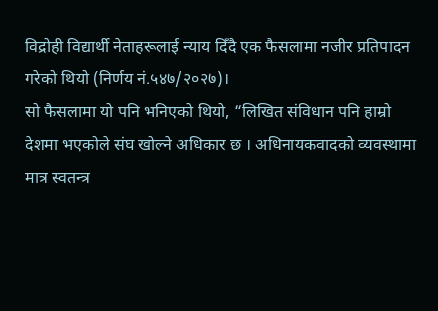विद्रोही विद्यार्थी नेताहरूलाई न्याय दिँदै एक फैसलामा नजीर प्रतिपादन गरेको थियो (निर्णय नं.५४७/२०२७)।
सो फैसलामा यो पनि भनिएको थियो, “लिखित संविधान पनि हाम्रो देशमा भएकोले संघ खोल्ने अधिकार छ । अधिनायकवादको व्यवस्थामा मात्र स्वतन्त्र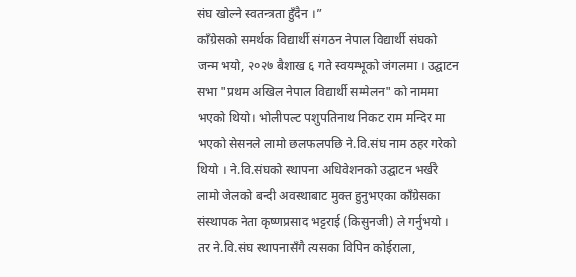संघ खोल्ने स्वतन्त्रता हुँदैन ।”
काँग्रेसको समर्थक विद्यार्थी संगठन नेपाल विद्यार्थी संघको जन्म भयो, २०२७ बैशाख ६ गते स्वयम्भूको जंगलमा । उद्घाटन सभा "प्रथम अखिल नेपाल विद्यार्थी सम्मेलन" को नाममा भएको थियो। भोलीपल्ट पशुपतिनाथ निकट राम मन्दिर मा भएको सेसनले लामो छलफलपछि ने.वि.संघ नाम ठहर गरेको थियो । ने.वि.संघको स्थापना अधिवेशनको उद्घाटन भर्खरै लामो जेलको बन्दी अवस्थाबाट मुक्त हुनुभएका काँग्रेसका संस्थापक नेता कृष्णप्रसाद भट्टराई (किसुनजी) ले गर्नुभयो ।
तर ने.वि.संघ स्थापनासँगै त्यसका विपिन कोईराला,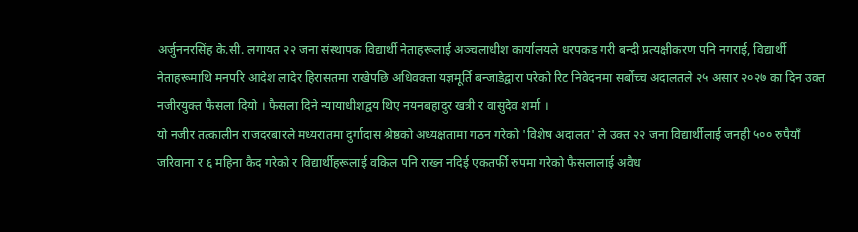अर्जुननरसिंह के.सी. लगायत २२ जना संस्थापक विद्यार्थी नेताहरूलाई अञ्चलाधीश कार्यालयले धरपकड गरी बन्दी प्रत्यक्षीकरण पनि नगराई, विद्यार्थी नेताहरूमाथि मनपरि आदेश लादेर हिरासतमा राखेपछि अधिवक्ता यज्ञमूर्ति बन्जाडेद्वारा परेको रिट निवेदनमा सर्बोच्च अदालतले २५ असार २०२७ का दिन उक्त नजीरयुक्त फैसला दियो । फैसला दिने न्यायाधीशद्वय थिए नयनबहादुर खत्री र वासुदेव शर्मा ।
यो नजीर तत्कालीन राजदरबारले मध्यरातमा दुर्गादास श्रेष्ठको अध्यक्षतामा गठन गरेको 'विशेष अदालत' ले उक्त २२ जना विद्यार्थीलाई जनही ५०० रुपैयाँ जरिवाना र ६ महिना कैद गरेको र विद्यार्थीहरूलाई वकिल पनि राख्न नदिई एकतर्फी रुपमा गरेको फैसलालाई अवैध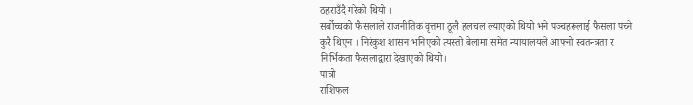ठहराउँदै गरेको थियो ।
सर्बोच्चको फैसलाले राजनीतिक वृत्तमा ठूलै हलचल ल्याएको थियो भने पञ्चहरूलाई फैसला पच्ने कुरै थिएन । निरंकुश शासन भनिएको त्यस्तो बेलामा समेत न्यायालयले आफ्नो स्वतन्त्रता र निर्भिकता फैसलाद्वारा देखाएको थियो।
पात्रो
राशिफल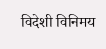विदेशी विनिमय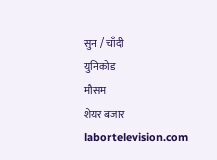सुन / चाँदी
युनिकोड
मौसम
शेयर बजार
labortelevision.com